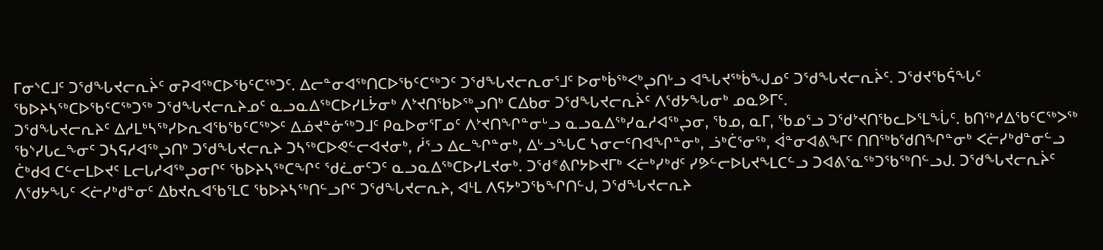ᒥᓂᔅᑕᒧᑦ ᑐᖁᖓᔪᓕᕆᔩᑦ ᓂᕈᐊᖅᑕᐅᖃᑦᑕᖅᑐᑦ. ᐃᓕᓐᓂᐊᖅᑎᑕᐅᖃᑦᑕᖅᑐᑦ ᑐᖁᖓᔪᓕᕆᓂᕐᒧᑦ ᐅᓂᒃᑳᖅᐸᒃᖢᑎᒡᓗ ᐊᖓᔪᖅᑳᖑᓄᑦ ᑐᖁᖓᔪᓕᕆᔩᑦ. ᑐᖁᔪᖃᕌᖓᑦ ᖃᐅᔨᓴᖅᑕᐅᖃᑦᑕᖅᑐᖅ ᑐᖁᖓᔪᓕᕆᔨᓄᑦ ᓇᓗᓇᐃᖅᑕᐅᓯᒪᔮᓂᒃ ᐱᔾᔪᑎᖃᐅᖅᖢᑎᒃ ᑕᐃᑲᓂ ᑐᖁᖓᔪᓕᕆᔩᑦ ᐱᖁᔭᖓᓂᒃ ᓄᓇᕗᒥᑦ.
ᑐᖁᖓᔪᓕᕆᔨᑦ ᐃᓱᒪᒃᓴᖅᓯᐅᕆᐊᖃᖃᑦᑕᖅᐳᑦ ᐃᓅᔪᓐᓃᖅᑐᒧᑦ ᑭᓇᐅᓂᕐᒥᓄᑦ ᐱᔾᔪᑎᖏᓐᓂᒡᓗ ᓇᓗᓇᐃᖅᓯᓇᓱᐊᖅᖢᓂ, ᖃᓄ, ᓇᒥ, ᖃᓄᕐᓗ ᑐᖁᔾᔪᑎᖃᓚᐅᕐᒪᖔᑦ. ᑲᑎᖅᓱᐃᖃᑦᑕᖅᐳᖅ ᖃᔅᓯᒐᓚᖕᓂᑦ ᑐᓴᕋᓱᐊᖅᖢᑎᒃ ᑐᖁᖓᔪᓕᕆᔨ ᑐᓴᖅᑕᐅᕙᓪᓕᐊᔪᓂᒃ, ᓲᕐᓗ ᐃᓚᖏᓐᓂᒃ, ᐃᒡᓗᖓᑕ ᓴᓂᓕᑦᑎᐊᖏᓐᓂᒃ, ᓘᒃᑖᕐᓂᖅ, ᐋᓐᓂᐊᕕᖕᒥᑦ ᑎᑎᖅᑲᖁᑎᖏᓐᓂᒃ ᐸᓖᓯᒃᑯᓐᓂᓪᓗ ᑖᒃᑯᐊ ᑕᓪᓕᒪᐅᔪᑦ ᒪᓕᒐᓱᐊᖅᖢᓂᒋᑦ ᖃᐅᔨᓴᖅᑕᖏᑦ ᖁᓛᓂᑦᑐᑦ ᓇᓗᓇᐃᖅᑕᐅᓯᒪᔪᓂᒃ. ᑐᖁᕝᕕᒋᔭᐅᔪᒥᒃ ᐸᓖᒃᓯᒃᑯᑦ ᓯᕗᓪᓕᐅᒐᔪᖕᒪᑕᓪᓗ ᑐᐊᕕᕐᓇᖅᑐᖃᖅᑎᓪᓗᒍ. ᑐᖁᖓᔪᓕᕆᔩᑦ ᐱᖁᔭᖓᑦ ᐸᓖᓯᒃᑯᓐᓂᑦ ᐃᑲᔪᕆᐊᖃᕐᒪᑕ ᖃᐅᔨᓴᖅᑎᓪᓗᒋᑦ ᑐᖁᖓᔪᓕᕆᔨ, ᐊᒻᒪ ᐱᕋᔭᒃᑐᖃᖏᑎᓪᒍ, ᑐᖁᖓᔪᓕᕆᔨ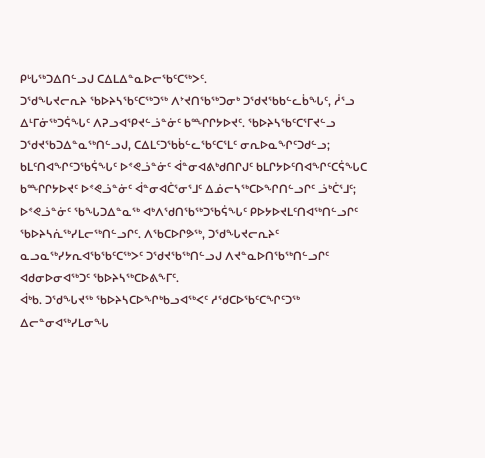ᑭᒡᒐᖅᑐᐃᑎᓪᓗᒍ ᑕᐃᒪᐃᓐᓇᐅᓕᖃᑦᑕᖅᐳᑦ.
ᑐᖁᖓᔪᓕᕆᔨ ᖃᐅᔨᓴᖃᑦᑕᖅᑐᖅ ᐱᔾᔪᑎᖃᖅᑐᓂᒃ ᑐᖁᔪᖃᑲᓪᓚᑳᖓᑦ, ᓲᕐᓗ ᐃᒻᒥᓃᖅᑐᕌᖓᑦ ᐱᕈᓗᐊᕿᔪᓪᓘᓐᓃᑦ ᑲᙱᒋᔭᐅᔪᑦ. ᖃᐅᔨᓴᖃᑦᑕᕐᒥᔪᓪᓗ ᑐᖁᔪᖃᑐᐃᓐᓇᖅᑎᓪᓗᒍ, ᑕᐃᒪᑦᑐᖃᑳᓪᓚᖃᑦᑕᕐᒪᑦ ᓂᕆᐅᓇᖏᑦᑐᑯᓪᓗ; ᑲᒪᑦᑎᐊᖏᑦᑐᖃᕌᖓᑦ ᐅᕝᕙᓘᓐᓃᑦ ᐋᓐᓂᐊᕕᒃᑯᑎᒋᒍᑦ ᑲᒪᒋᔭᐅᑦᑎᐊᖏᑦᑕᕌᖓᑕ ᑲᙱᒋᔭᐅᔪᑦ ᐅᕝᕙᓘᓐᓃᑦ ᐋᓐᓂᐊᑖᕐᓂᕐᒧᑦ ᐃᓅᓕᓴᖅᑕᐅᖏᑎᓪᓗᒋᑦ ᓘᒃᑖᕐᒧᑦ; ᐅᕝᕙᓘᓐᓃᑦ ᖃᖓᑐᐃᓐᓇᖅ ᐊᒃᐱᖁᑎᖃᖅᑐᖃᕌᖓᑦ ᑭᐅᔭᐅᔪᒪᑦᑎᐊᖅᑎᓪᓗᒋᑦ ᖃᐅᔨᓴᕇᖅᓯᒪᓕᖅᑎᓪᓗᒋᑦ. ᐱᖃᑕᐅᒋᕗᖅ, ᑐᖁᖓᔪᓕᕆᔨᑦ ᓇᓗᓇᖅᓯᔭᕆᐊᖃᖃᑦᑕᖅᐳᑦ ᑐᖁᔪᖃᖅᑎᓪᓗᒍ ᐱᔪᓐᓇᐅᑎᖃᖅᑎᓪᓗᒋᑦ ᐊᑯᓂᐅᓂᐊᖅᑐᑦ ᖃᐅᔨᓴᖅᑕᐅᕕᖕᒥᑦ.
ᐋᒃᑲ. ᑐᖁᖓᔪᖅ ᖃᐅᔨᓴᑕᐅᖏᒃᑲᓗᐊᖅᐸᑦ ᓱᖁᑕᐅᖃᑦᑕᖏᑦᑐᖅ ᐃᓕᓐᓂᐊᖅᓯᒪᓂᖓ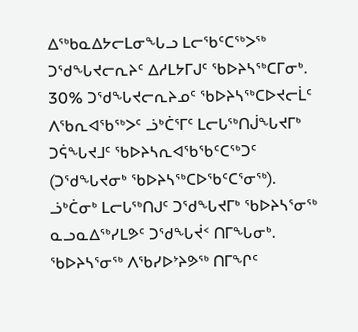ᐃᖅᑲᓇᐃᔭᓕᒪᓂᖓᓗ ᒪᓕᖃᑦᑕᖅᐳᖅ ᑐᖁᖓᔪᓕᕆᔨᑦ ᐃᓱᒪᔭᒥᒍᑦ ᖃᐅᔨᓴᖅᑕᒥᓂᒃ. 30% ᑐᖁᖓᔪᓕᕆᔨᓄᑦ ᖃᐅᔨᓴᖅᑕᐅᔪᓕᒫᑦ ᐱᖃᕆᐊᖃᖅᐳᑦ ᓘᒃᑖᕐᒥᑦ ᒪᓕᒐᖅᑎᒎᖓᔪᒥᒃ ᑐᕌᖓᔪᒧᑦ ᖃᐅᔨᓴᕆᐊᖃᖃᑦᑕᖅᑐᑦ (ᑐᖁᖓᔪᓂᒃ ᖃᐅᔨᓴᖅᑕᐅᖃᑦᑕᕐᓂᖅ).
ᓘᒃᑖᓂᒃ ᒪᓕᒐᖅᑎᒍᑦ ᑐᖁᖓᔪᒥᒃ ᖃᐅᔨᓴᕐᓂᖅ ᓇᓗᓇᐃᖅᓯᒪᕗᑦ ᑐᖁᖓᔫᑉ ᑎᒥᖓᓂᒃ. ᖃᐅᔨᓴᕐᓂᖅ ᐱᖃᓯᐅᔾᔨᕗᖅ ᑎᒥᖏᑦ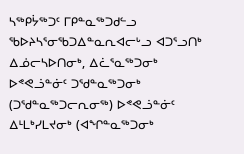ᓴᖅᑭᔮᖅᑐᑦ ᒥᑭᓐᓇᖅᑐᑯᓪᓗ ᖃᐅᔨᓴᕐᓂᖃᑐᐃᓐᓇᕆᐊᓕᒡᓗ ᐊᑐᕐᓗᑎᒃ ᐃᓅᓕᓴᐅᑎᓂᒃ, ᐃᓛᕐᓇᖅᑐᓂᒃ ᐅᕝᕙᓘᓐᓃᑦ ᑐᖁᓐᓇᖅᑐᓂᒃ (ᑐᖁᓐᓇᖅᑐᓕᕆᓂᖅ) ᐅᕝᕙᓘᓐᓃᑦ ᐃᒻᒪᒃᓯᒪᔪᓂᒃ (ᐊᖏᓐᓇᖅᑐᓂᒃ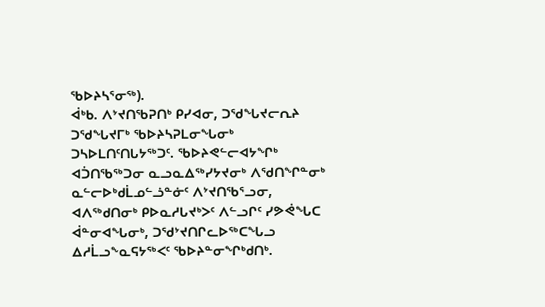ᖃᐅᔨᓴᕐᓂᖅ).
ᐋᒃᑲ. ᐱᔾᔪᑎᖃᕈᑎᒃ ᑭᓯᐊᓂ, ᑐᖁᖓᔪᓕᕆᔨ ᑐᖁᖓᔪᒥᒃ ᖃᐅᔨᓴᕈᒪᓂᖓᓂᒃ ᑐᓴᐅᒪᑎᑦᑎᒐᔭᖅᑐᑦ. ᖃᐅᔨᕙᓪᓕᐊᔭᖏᒃ ᐊᑑᑎᖃᖅᑐᓂ ᓇᓗᓇᐃᖅᓯᔭᔪᓂᒃ ᐱᖁᑎᖏᓐᓂᒃ ᓇᓪᓕᐅᒃᑯᒫᓄᓪᓘᓐᓃᑦ ᐱᔾᔪᑎᖃᕐᓗᓂ, ᐊᐱᖅᑯᑎᓂᒃ ᑭᐅᓇᓱᒐᔪᒃᐳᑦ ᐱᓪᓗᒋᑦ ᓯᕗᕚᖓᑕ ᐋᓐᓂᐊᖓᓂᒃ, ᑐᖁᔾᔪᑎᒋᓚᐅᖅᑕᖓᓗ ᐃᓱᒫᓗᖕᓇᕋᔭᖅᐸᑦ ᖃᐅᔨᓐᓂᖏᒃᑯᑎᒃ.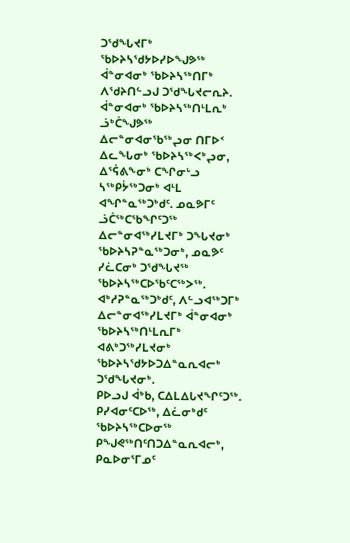ᑐᖁᖓᔪᒥᒃ ᖃᐅᔨᓴᖁᔭᐅᓯᐅᖑᕗᖅ ᐋᓐᓂᐊᓂᒃ ᖃᐅᔨᓴᖅᑎᒥᒃ ᐱᖁᔨᑎᓪᓗᒍ ᑐᖁᖓᔪᓕᕆᔨ. ᐋᓐᓂᐊᓂᒃ ᖃᐅᔨᓴᖅᑎᒻᒪᕆᒃ ᓘᒃᑖᖑᕗᖅ ᐃᓕᓐᓂᐊᓂᖃᖅᖢᓂ ᑎᒥᐅᑉ ᐃᓚᖓᓂᒃ ᖃᐅᔨᓴᖅᐸᒃᖢᓂ, ᐃᕐᕌᕕᖕᓂᒃ ᑕᖏᓂᒡᓗ ᓴᖅᑭᔮᖅᑐᓂᒃ ᐊᒻᒪ ᐊᖏᓐᓇᖅᑐᒃᑯᑦ. ᓄᓇᕗᒥᑦ ᓘᑖᖅᑕᖃᖏᑦᑐᖅ ᐃᓕᓐᓂᐊᖅᓯᒪᔪᒥᒃ ᑐᖓᔪᓂᒃ ᖃᐅᔨᓴᕈᓐᓇᖅᑐᓂᒃ, ᓄᓇᕗᑦ ᓯᓛᑕᓂᒃ ᑐᖁᖓᔪᖅ ᖃᐅᔨᓴᖅᑕᐅᖃᑦᑕᖅᐳᖅ. ᐊᒃᓱᕈᓐᓇᖅᑐᒃᑯᑦ, ᐱᓪᓗᐊᖅᑐᒥᒃ ᐃᓕᓐᓂᐊᖅᓯᒪᔪᒥᒃ ᐋᓐᓂᐊᓂᒃ ᖃᐅᔨᓴᖅᑎᒻᒪᕆᒥᒃ ᐊᕕᒃᑐᖅᓯᒪᔪᓂᒃ
ᖃᐅᔨᓴᖁᔭᐅᑐᐃᓐᓇᕆᐊᓕᒃ ᑐᖁᖓᔪᓂᒃ.
ᑭᐅᓗᒍ ᐋᒃᑲ, ᑕᐃᒪᐃᒐᔪᖏᑦᑐᖅ. ᑭᓯᐊᓂᑦᑕᐅᖅ, ᐃᓛᓂᒃᑯᑦ ᖃᐅᔨᓴᖅᑕᐅᓂᖅ ᑭᖑᕙᖅᑎᑦᑎᑐᐃᓐᓇᕆᐊᓕᒃ, ᑭᓇᐅᓂᕐᒥᓄᑦ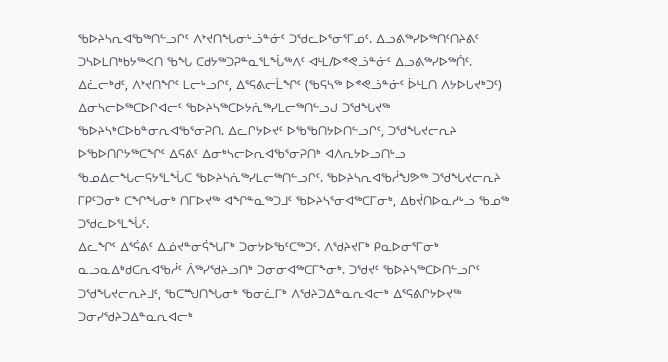ᖃᐅᔨᓴᕆᐊᖃᖅᑎᓪᓗᒋᑦ ᐱᔾᔪᑎᖓᓂᒡᓘᓐᓃᑦ ᑐᖁᓚᐅᕐᓂᕐᒥᓄᑦ. ᐃᓗᕕᖅᓯᐅᖅᑎᑦᑎᔨᕕᑦ ᑐᓴᐅᒪᑎᒃᑲᔭᖅᐸᑎ ᖃᖓ ᑕᑯᔭᖅᑐᕈᓐᓇᕐᒪᖔᖅᐱᑦ ᐊᒻᒪ/ᐅᕝᕙᓘᓐᓃᑦ ᐃᓗᕕᖅᓯᐅᖅᑏᑦ.
ᐃᓛᓕᒃᑯᑦ, ᐱᔾᔪᑎᖏᑦ ᒪᓕᒡᓗᒋᑦ, ᐃᕐᕋᕕᓕᒫᖏᑦ (ᖃᕋᓴᖅ ᐅᕝᕙᓘᓐᓃᑦ ᐆᒻᒪᑎ ᐱᔭᐅᒐᔪᒃᑐᑦ) ᐃᓂᓴᓕᐅᖅᑕᐅᒋᐊᓕᑦ ᖃᐅᔨᓴᖅᑕᐅᔭᕇᖅᓯᒪᓕᖅᑎᓪᓗᒍ ᑐᖁᖓᔪᖅ ᖃᐅᔨᓴᒃᑕᐅᑲᓐᓂᕆᐊᖃᕐᓂᕈᑎ. ᐃᓚᒋᔭᐅᔪᑦ ᐅᖃᖃᑎᔭᐅᑎᓪᓗᒋᑦ, ᑐᖁᖓᔪᓕᕆᔨ ᐅᖃᐅᑎᒋᔭᖅᑕᖏᑦ ᐃᕋᕕᑦ ᐃᓂᒃᓴᓕᐅᕆᐊᖃᕐᓂᕈᑎᒃ ᐊᐱᕆᔭᐅᓗᑎᒡᓗ ᖃᓄᐃᓕᖓᓕᕋᔭᕐᒪᖔᑕ ᖃᐅᔨᓴᕇᖅᓯᒪᓕᖅᑎᓪᓗᒋᑦ. ᖃᐅᔨᓴᕆᐊᖃᓲᖑᕗᖅ ᑐᖁᖓᔪᓕᕆᔨ ᒥᑭᑦᑐᓂᒃ ᑕᖏᖓᓂᒃ ᑎᒥᐅᔪᖅ ᐊᖏᓐᓇᖅᑐᒧᑦ ᖃᐅᔨᓴᕐᓂᐊᖅᑕᒥᓂᒃ, ᐃᑲᔫᑎᐅᓇᓱᒡᓗ ᖃᓄᖅ ᑐᖁᓚᐅᕐᒪᖔᑦ.
ᐃᓚᖏᑦ ᐃᕐᕌᕕᑦ ᐃᓅᔪᓐᓂᕌᖓᒥᒃ ᑐᓂᔭᐅᖃᑦᑕᖅᑐᑦ. ᐱᖁᔨᔪᒥᒃ ᑭᓇᐅᓂᕐᒥᓂᒃ ᓇᓗᓇᐃᒃᑯᑕᕆᐊᖃᓲᑦ ᐲᖅᓯᖁᔨᓗᑎᒃ ᑐᓂᓂᐊᖅᑕᒥᖕᓂᒃ. ᑐᖁᔪᑦ ᖃᐅᔨᓴᖅᑕᐅᑎᓪᓗᒋᑦ ᑐᖁᖓᔪᓕᕆᔨᒧᑦ, ᖃᑕᙳᑎᖓᓂᒃ ᖃᓂᓛᒥᒃ ᐱᖁᔨᑐᐃᓐᓇᕆᐊᓕᒃ ᐃᕐᕋᕕᒋᔭᐅᔪᖅ ᑐᓂᓯᖁᔨᑐᐃᓐᓇᕆᐊᓕᒃ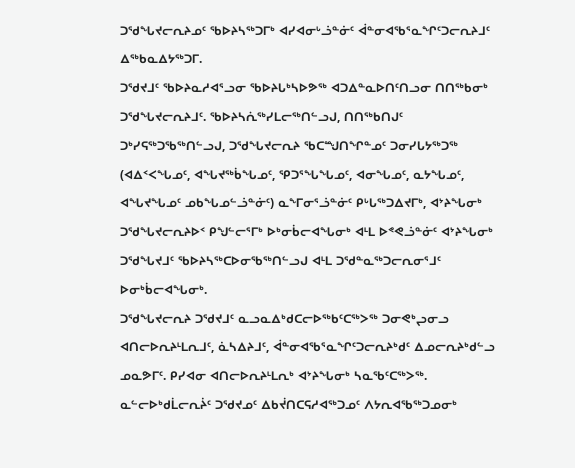ᑐᖁᖓᔪᓕᕆᔨᓄᑦ ᖃᐅᔨᓴᖅᑐᒥᒃ ᐊᓯᐊᓂᒡᓘᓐᓃᑦ ᐋᓐᓂᐊᖃᕐᓇᖏᑦᑐᓕᕆᔨᒧᑦ ᐃᖅᑲᓇᐃᔭᖅᑐᒥ.
ᑐᖁᔪᒧᑦ ᖃᐅᔨᓇᓱᐊᕐᓗᓂ ᖃᐅᔨᒐᒃᓴᐅᕗᖅ ᐊᑐᐃᓐᓇᐅᑎᑦᑎᓗᓂ ᑎᑎᖅᑲᓂᒃ ᑐᖁᖓᔪᓕᕆᔨᒧᑦ. ᖃᐅᔨᓴᕇᖅᓯᒪᓕᖅᑎᓪᓗᒍ, ᑎᑎᖅᑲᑎᒍᑦ ᑐᒃᓯᕋᖅᑐᖃᖅᑎᓪᓗᒍ, ᑐᖁᖓᔪᓕᕆᔨ ᖃᑕᙳᑎᖏᓐᓄᑦ ᑐᓂᓯᒐᔭᖅᑐᖅ (ᐊᐃᑉᐸᖓᓄᑦ, ᐊᖓᔪᖅᑳᖓᓄᑦ, ᕿᑐᕐᖓᖓᓄᑦ, ᐊᓂᖓᓄᑦ, ᓇᔭᖓᓄᑦ, ᐊᖓᔪᖓᓄᑦ ᓄᑲᖓᓄᓪᓘᓐᓃᑦ) ᓇᖕᒥᓂᕐᓘᓐᓃᑦ ᑭᒡᒐᖅᑐᐃᔪᒥᒃ, ᐊᔾᔨᖓᓂᒃ ᑐᖁᖓᔪᓕᕆᔨᐅᑉ ᑭᖑᓪᓕᕐᒥᒃ ᐅᒃᓂᑳᓕᐊᖓᓂᒃ ᐊᒻᒪ ᐅᕝᕙᓘᓐᓃᑦ ᐊᔾᔨᖓᓂᒃ ᑐᖁᖓᔪᒧᑦ ᖃᐅᔨᓴᖅᑕᐅᓂᖃᖅᑎᓪᓗᒍ ᐊᒻᒪ ᑐᖁᓐᓇᖅᑐᓕᕆᓂᕐᒧᑦ ᐅᓂᒃᑳᓕᐊᖓᓂᒃ.
ᑐᖁᖓᔪᓕᕆᔨ ᑐᖁᔪᒧᑦ ᓇᓗᓇᐃᒃᑯᑕᓕᐅᖅᑲᑦᑕᖅᐳᖅ ᑐᓂᕙᒃᖢᓂᓗ ᐊᑎᓕᐅᕆᔨᒻᒪᕆᒧᑦ, ᓈᓴᐃᔨᒧᑦ, ᐋᓐᓂᐊᖃᕐᓇᖏᑦᑐᓕᕆᔨᒃᑯᑦ ᐃᓄᓕᕆᔨᒃᑯᓪᓗ ᓄᓇᕗᒥᑦ. ᑭᓯᐊᓂ ᐊᑎᓕᐅᕆᔨᒻᒪᕆᒃ ᐊᔾᔨᖓᓂᒃ ᓴᓇᖃᑦᑕᖅᐳᖅ.
ᓇᓪᓕᐅᒃᑯᒫᓕᕆᔩᑦ ᑐᖁᔪᓄᑦ ᐃᑲᔫᑎᑕᕋᓱᐊᖅᑐᓄᑦ ᐱᔭᕆᐊᖃᖅᑐᓄᓂᒃ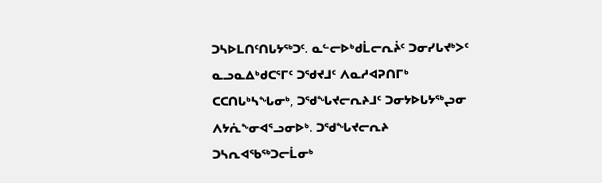ᑐᓴᐅᒪᑎᑦᑎᒐᔭᖅᑐᑦ. ᓇᓪᓕᐅᒃᑯᒫᓕᕆᔩᑦ ᑐᓂᓯᒐᔪᒃᐳᑦ ᓇᓗᓇᐃᒃᑯᑕᕐᒥᑦ ᑐᖁᔪᒧᑦ ᐱᓇᓱᐊᕈᑎᒥᒃ ᑕᑕᑎᒐᒃᓴᖓᓂᒃ, ᑐᖁᖓᔪᓕᕆᔨᒧᑦ ᑐᓂᔭᐅᒐᔭᖅᖢᓂ ᐱᔭᕇᖕᓂᐊᕐᓗᓂᐅᒃ. ᑐᖁᖓᔪᓕᕆᔨ ᑐᓴᕆᐊᖃᖅᑐᓕᒫᓂᒃ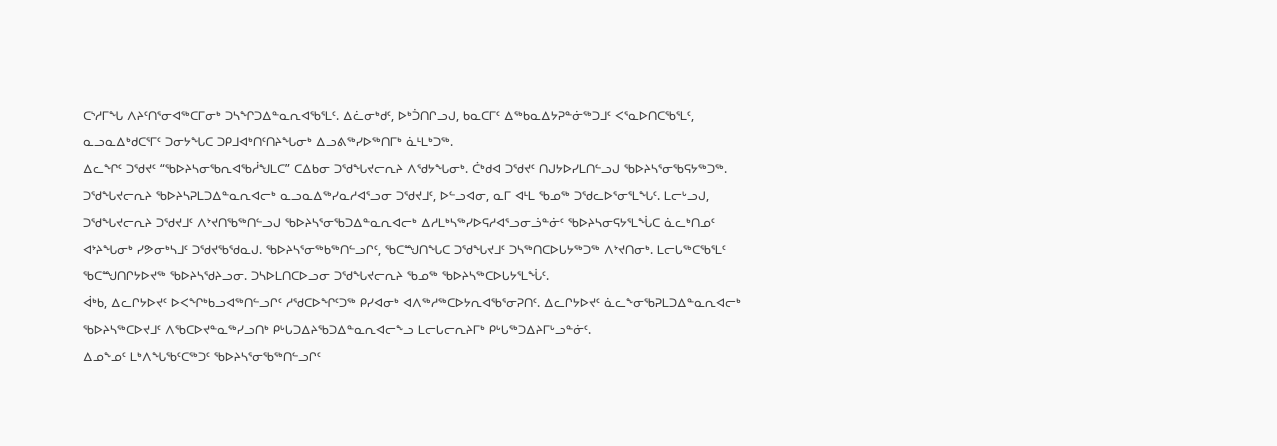ᑕᔅᓱᒥᖓ ᐱᔨᑦᑎᕐᓂᐊᖅᑕᒥᓂᒃ ᑐᓴᖏᑐᐃᓐᓇᕆᐊᖃᕐᒪᑦ. ᐃᓛᓂᒃᑯᑦ, ᐅᒃᑑᑎᒋᓗᒍ, ᑲᓇᑕᒥᑦ ᐃᖅᑲᓇᐃᔭᕈᓐᓃᖅᑐᒧᑦ ᐸᕐᓇᐅᑎᑕᖃᕐᒪᑦ, ᓇᓗᓇᐃᒃᑯᑕᕐᒥᑦ ᑐᓂᔭᖓᑕ ᑐᑭᒧᐊᒃᑎᑦᑎᔨᖓᓂᒃ ᐃᓗᕕᖅᓯᐅᖅᑎᒥᒃ ᓈᒻᒪᒃᑐᖅ.
ᐃᓚᖏᑦ ᑐᖁᔪᑦ “ᖃᐅᔨᓴᓂᖃᕆᐊᖃᓲᖑᒪᑕ” ᑕᐃᑲᓂ ᑐᖁᖓᔪᓕᕆᔨ ᐱᖁᔭᖓᓂᒃ. ᑖᒃᑯᐊ ᑐᖁᔪᑦ ᑎᒍᔭᐅᓯᒪᑎᓪᓗᒍ ᖃᐅᔨᓴᕐᓂᖃᕋᔭᖅᑐᖅ. ᑐᖁᖓᔪᓕᕆᔨ ᖃᐅᔨᓴᕈᒪᑐᐃᓐᓇᕆᐊᓕᒃ ᓇᓗᓇᐃᖅᓯᓇᓱᐊᕐᓗᓂ ᑐᖁᔪᒧᑦ, ᐅᓪᓗᐊᓂ, ᓇᒥ ᐊᒻᒪ ᖃᓄᖅ ᑐᖁᓚᐅᕐᓂᕐᒪᖓᑦ. ᒪᓕᒡᓗᒍ, ᑐᖁᖓᔪᓕᕆᔨ ᑐᖁᔪᒧᑦ ᐱᔾᔪᑎᖃᖅᑎᓪᓗᒍ ᖃᐅᔨᓴᕐᓂᖃᑐᐃᓐᓇᕆᐊᓕᒃ ᐃᓱᒪᒃᓴᖅᓯᐅᕋᓱᐊᕐᓗᓂᓘᓐᓃᑦ ᖃᐅᔨᓴᓂᕋᔭᕐᒪᖔᑕ ᓈᓚᒃᑎᓄᑦ ᐊᔾᔨᖓᓂᒃ ᓯᕗᓂᒃᓴᒧᑦ ᑐᖁᔪᖃᖁᓇᒍ. ᖃᐅᔨᓴᕐᓂᖅᑲᖅᑎᓪᓗᒋᑦ, ᖃᑕᙳᑎᖓᑕ ᑐᖁᖓᔪᒧᑦ ᑐᓴᖅᑎᑕᐅᒐᔭᖅᑐᖅ ᐱᔾᔪᑎᓂᒃ. ᒪᓕᒐᖅᑕᖃᕐᒪᑦ ᖃᑕᙳᑎᒋᔭᐅᔪᖅ ᖃᐅᔨᓴᖁᔨᓗᓂ. ᑐᓴᐅᒪᑎᑕᐅᓗᓂ ᑐᖁᖓᔪᓕᕆᔨ ᖃᓄᖅ ᖃᐅᔨᓴᖅᑕᐅᒐᔭᕐᒪᖔᑦ.
ᐋᒃᑲ, ᐃᓚᒋᔭᐅᔪᑦ ᐅᐸᖏᒃᑲᓗᐊᖅᑎᓪᓗᒋᑦ ᓱᖁᑕᐅᖏᑦᑐᖅ ᑭᓯᐊᓂᒃ ᐊᐱᖅᓱᖅᑕᐅᔭᕆᐊᖃᕐᓂᕈᑎᑦ. ᐃᓚᒋᔭᐅᔪᑦ ᓈᓚᖕᓂᖃᕈᒪᑐᐃᓐᓇᕆᐊᓕᒃ ᖃᐅᔨᓴᖅᑕᐅᔪᒧᑦ ᐱᖃᑕᐅᔪᓐᓇᖅᓯᓗᑎᒃ ᑭᒡᒐᑐᐃᔨᖃᑐᐃᓐᓇᕆᐊᓕᖕᓗ ᒪᓕᒐᓕᕆᔨᒥᒃ ᑭᒡᒐᖅᑐᐃᔨᒥᒡᓗᓐᓃᑦ.
ᐃᓄᖕᓄᑦ ᒪᒃᐱᖓᖃᑦᑕᖅᑐᑦ ᖃᐅᔨᓴᕐᓂᖃᖅᑎᓪᓗᒋᑦ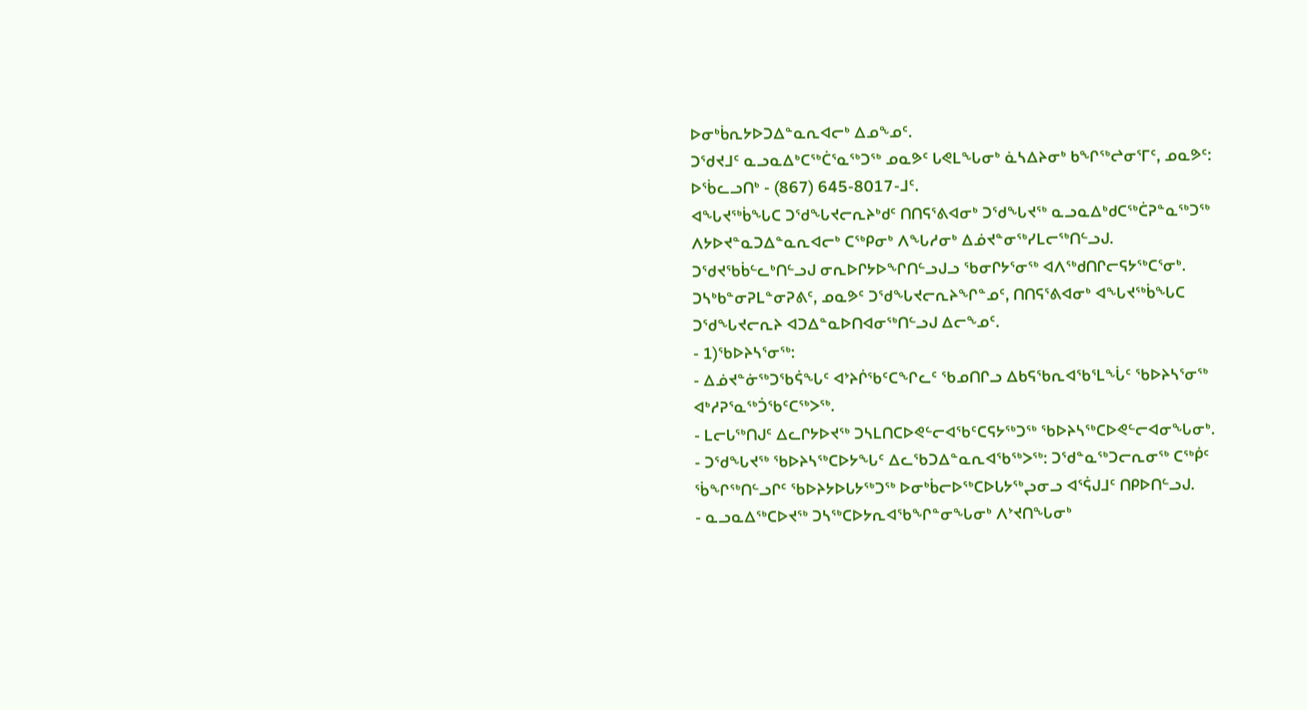ᐅᓂᒃᑳᕆᔭᐅᑐᐃᓐᓇᕆᐊᓕᒃ ᐃᓄᖕᓄᑦ.
ᑐᖁᔪᒧᑦ ᓇᓗᓇᐃᒃᑕᖅᑖᕐᓇᖅᑐᖅ ᓄᓇᕗᑦ ᒐᕙᒪᖓᓂᒃ ᓈᓴᐃᔨᓂᒃ ᑲᖏᖅᖠᓂᕐᒥᑦ, ᓄᓇᕗᑦ: ᐅᖄᓚᓗᑎᒃ - (867) 645-8017-ᒧᑦ.
ᐊᖓᔪᖅᑳᖓᑕ ᑐᖁᖓᔪᓕᕆᔨᒃᑯᑦ ᑎᑎᕋᕐᕕᐊᓂᒃ ᑐᖁᖓᔪᖅ ᓇᓗᓇᐃᒃᑯᑕᖅᑖᕈᓐᓇᖅᑐᖅ ᐱᔭᐅᔪᓐᓇᑐᐃᓐᓇᕆᐊᓕᒃ ᑕᖅᑭᓂᒃ ᐱᖓᓱᓂᒃ ᐃᓅᔪᓐᓂᖅᓯᒪᓕᖅᑎᓪᓗᒍ.
ᑐᖁᔪᖃᑳᓪᓚᒃᑎᓪᓗᒍ ᓂᕆᐅᒋᔭᐅᖏᑎᓪᓗᒍᓗ ᖃᓂᒋᔭᕐᓂᖅ ᐊᐱᖅᑯᑎᒋᓕᕋᔭᖅᑕᕐᓂᒃ. ᑐᓴᒃᑲᓐᓂᕈᒪᓐᓂᕈᕕᑦ, ᓄᓇᕗᑦ ᑐᖁᖓᔪᓕᕆᔨᖏᓐᓄᑦ, ᑎᑎᕋᕐᕕᐊᓂᒃ ᐊᖓᔪᖅᑳᖓᑕ ᑐᖁᖓᔪᓕᕆᔨ ᐊᑐᐃᓐᓇᐅᑎᐊᓂᖅᑎᓪᓗᒍ ᐃᓕᖕᓄᑦ.
- 1)ᖃᐅᔨᓴᕐᓂᖅ:
- ᐃᓅᔪᓐᓃᖅᑐᖃᕌᖓᑦ ᐊᔾᔨᒌᖃᑦᑕᖏᓚᑦ ᖃᓄᑎᒋᓗ ᐃᑲᕋᖃᕆᐊᖃᕐᒪᖔᑦ ᖃᐅᔨᓴᕐᓂᖅ ᐊᒃᓱᕈᕐᓇᖅᑑᖃᑦᑕᖅᐳᖅ.
- ᒪᓕᒐᖅᑎᒍᑦ ᐃᓚᒋᔭᐅᔪᖅ ᑐᓴᒪᑎᑕᐅᕙᓪᓕᐊᖃᑦᑕᕋᔭᖅᑐᖅ ᖃᐅᔨᓴᖅᑕᐅᕙᓪᓕᐊᓂᖓᓂᒃ.
- ᑐᖁᖓᔪᖅ ᖃᐅᔨᓴᖅᑕᐅᔭᖓᑦ ᐃᓚᖃᑐᐃᓐᓇᕆᐊᖃᖅᐳᖅ: ᑐᖁᓐᓇᖅᑐᓕᕆᓂᖅ ᑕᖅᑮᑦ ᖄᖏᖅᑎᓪᓗᒋᑦ ᖃᐅᔨᔭᐅᒐᔭᖅᑐᖅ ᐅᓂᒃᑳᓕᐅᖅᑕᐅᒐᔭᖅᖢᓂᓗ ᐊᕐᕌᒍᒧᑦ ᑎᑭᐅᑎᓪᓗᒍ.
- ᓇᓗᓇᐃᖅᑕᐅᔪᖅ ᑐᓴᖅᑕᐅᔭᕆᐊᖃᖏᓐᓂᖓᓂᒃ ᐱᔾᔪᑎᖓᓂᒃ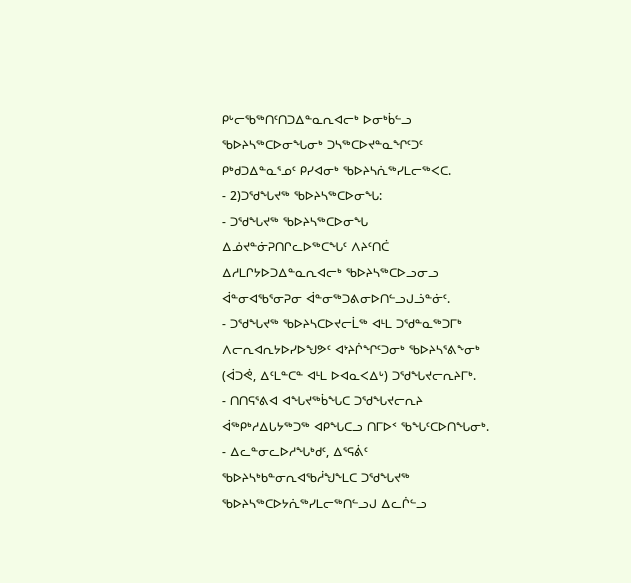ᑭᒡᓕᖃᖅᑎᑦᑎᑐᐃᓐᓇᕆᐊᓕᒃ ᐅᓂᒃᑳᓪᓗ ᖃᐅᔨᓴᖅᑕᐅᓂᖓᓂᒃ ᑐᓴᖅᑕᐅᔪᓐᓇᖏᑦᑐᑦ ᑭᒃᑯᑐᐃᓐᓇᕐᓄᑦ ᑭᓯᐊᓂᒃ ᖃᐅᔨᓴᕇᖅᓯᒪᓕᖅᐸᑕ.
- 2)ᑐᖁᖓᔪᖅ ᖃᐅᔨᓴᖅᑕᐅᓂᖓ:
- ᑐᖁᖓᔪᖅ ᖃᐅᔨᓴᖅᑕᐅᓂᖓ ᐃᓅᔪᓐᓃᕈᑎᒋᓚᐅᖅᑕᖓᑦ ᐱᔨᑦᑎᑖ ᐃᓱᒪᒋᔭᐅᑐᐃᓐᓇᕆᐊᓕᒃ ᖃᐅᔨᓴᖅᑕᐅᓗᓂᓗ ᐋᓐᓂᐊᖃᕐᓂᕈᓂ ᐋᓐᓂᖅᑐᕕᓂᐅᑎᓪᓗᒍᓘᓐᓃᑦ.
- ᑐᖁᖓᔪᖅ ᖃᐅᔨᓴᑕᐅᔪᓕᒫᖅ ᐊᒻᒪ ᑐᖁᓐᓇᖅᑐᒥᒃ ᐱᓕᕆᐊᕆᔭᐅᓯᐅᖑᕗᑦ ᐊᔾᔨᒌᖏᑦᑐᓂᒃ ᖃᐅᔨᓴᕐᕕᖕᓂᒃ (ᐋᑐᕚ, ᐃᑦᒪᓐᑕᓐ ᐊᒻᒪ ᐅᐊᓇᐸᐃᒡ) ᑐᖁᖓᔪᓕᕆᔨᒥᒃ.
- ᑎᑎᕋᕐᕕᐊ ᐊᖓᔪᖅᑳᖓᑕ ᑐᖁᖓᔪᓕᕆᔨ ᐋᖅᑭᒃᓱᐃᒐᔭᖅᑐᖅ ᐊᑭᖓᑕᓗ ᑎᒥᐅᑉ ᖃᖓᑦᑕᐅᑎᖓᓂᒃ.
- ᐃᓚᓐᓂᓚᐅᓱᖓᒃᑯᑦ, ᐃᕐᕋᕖᑦ ᖃᐅᔨᓴᒃᑲᓐᓂᕆᐊᖃᓲᖑᖕᒪᑕ ᑐᖁᖓᔪᖅ ᖃᐅᔨᓴᖅᑕᐅᔭᕇᖅᓯᒪᓕᖅᑎᓪᓗᒍ ᐃᓚᒌᓪᓗ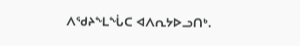ᐱᖁᔨᖕᒪᖔᑕ ᐊᐱᕆᔭᐅᓗᑎᒃ.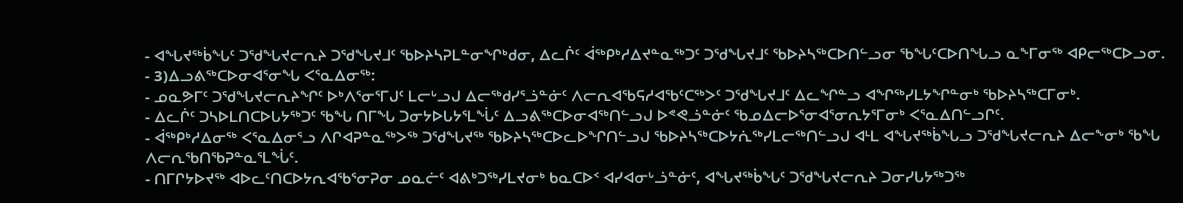- ᐊᖓᔪᖅᑳᖓᑦ ᑐᖁᖓᔪᓕᕆᔨ ᑐᖁᖓᔪᒧᑦ ᖃᐅᔨᓴᕈᒪᓐᓂᖏᒃᑯᓂ, ᐃᓚᒌᑦ ᐋᖅᑭᒃᓱᐃᔪᓐᓇᖅᑐᑦ ᑐᖁᖓᔪᒧᑦ ᖃᐅᔨᓴᖅᑕᐅᑎᓪᓗᓂ ᖃᖓᑦᑕᐅᑎᖓᓗ ᓇᖕᒥᓂᖅ ᐊᑭᓕᖅᑕᐅᓗᓂ.
- 3)ᐃᓗᕕᖅᑕᐅᓂᐊᕐᓂᖓ ᐸᕐᓇᐃᓂᖅ:
- ᓄᓇᕗᒥᑦ ᑐᖁᖓᔪᓕᕆᔨᖏᑦ ᐅᒃᐱᕐᓂᕐᒥᒍᑦ ᒪᓕᒡᓗᒍ ᐃᓕᖅᑯᓯᕐᓘᓐᓃᑦ ᐱᓕᕆᐊᖃᕋᓱᐊᖃᑦᑕᖅᐳᑦ ᑐᖁᖓᔪᒧᑦ ᐃᓚᖏᓐᓗ ᐊᖏᖅᓯᒪᔭᖏᓐᓂᒃ ᖃᐅᔨᓴᖅᑕᒥᓂᒃ.
- ᐃᓚᒌᑦ ᑐᓴᐅᒪᑎᑕᐅᒐᔭᖅᑐᑦ ᖃᖓ ᑎᒥᖓ ᑐᓂᔭᐅᒐᔭᕐᒪᖔᑦ ᐃᓗᕕᖅᑕᐅᓂᐊᖅᑎᓪᓗᒍ ᐅᕝᕙᓘᓐᓃᑦ ᖃᓄᐃᓕᐅᕐᓂᐊᕐᓂᕆᔭᕐᒥᓂᒃ ᐸᕐᓇᐃᑎᓪᓗᒋᑦ.
- ᐋᖅᑭᒃᓱᐃᓂᖅ ᐸᕐᓇᐃᓂᕐᓗ ᐱᒋᐊᕈᓐᓇᖅᐳᖅ ᑐᖁᖓᔪᖅ ᖃᐅᔨᓴᖅᑕᐅᓚᐅᖏᑎᓪᓗᒍ ᖃᐅᔨᓴᖅᑕᐅᔭᕇᖅᓯᒪᓕᖅᑎᓪᓗᒍ ᐊᒻᒪ ᐊᖓᔪᖅᑳᖓᓗ ᑐᖁᖓᔪᓕᕆᔨ ᐃᓕᖕᓂᒃ ᖃᖓ ᐱᓕᕆᖃᑎᖃᕈᓐᓇᕐᒪᖔᑦ.
- ᑎᒥᒋᔭᐅᔪᖅ ᐊᐅᓚᑦᑎᑕᐅᔭᕆᐊᖃᕐᓂᕈᓂ ᓄᓇᓖᑦ ᐊᕕᒃᑐᖅᓯᒪᔪᓂᒃ ᑲᓇᑕᐅᑉ ᐊᓯᐊᓂᒡᓘᓐᓃᑦ, ᐊᖓᔪᖅᑳᖓᑦ ᑐᖁᖓᔪᓕᕆᔨ ᑐᓂᓯᒐᔭᖅᑐᖅ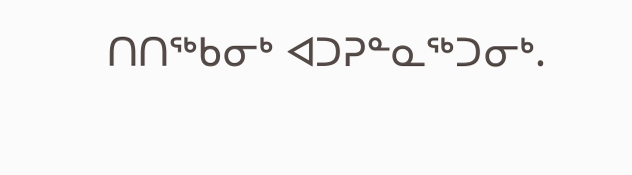ᑎᑎᖅᑲᓂᒃ ᐊᑐᕈᓐᓇᖅᑐᓂᒃ.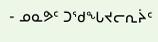- ᓄᓇᕗᑦ ᑐᖁᖓᔪᓕᕆᔩᑦ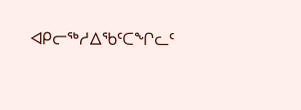ᐊᑭᓕᖅᓱᐃᖃᑦᑕᖏᓚᑦ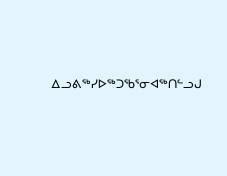ᐃᓗᕕᖅᓯᐅᖅᑐᖃᕐᓂᐊᖅᑎᓪᓗᒍ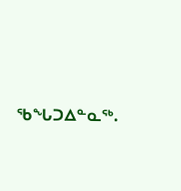ᖃᖓᑐᐃᓐᓇᖅ.